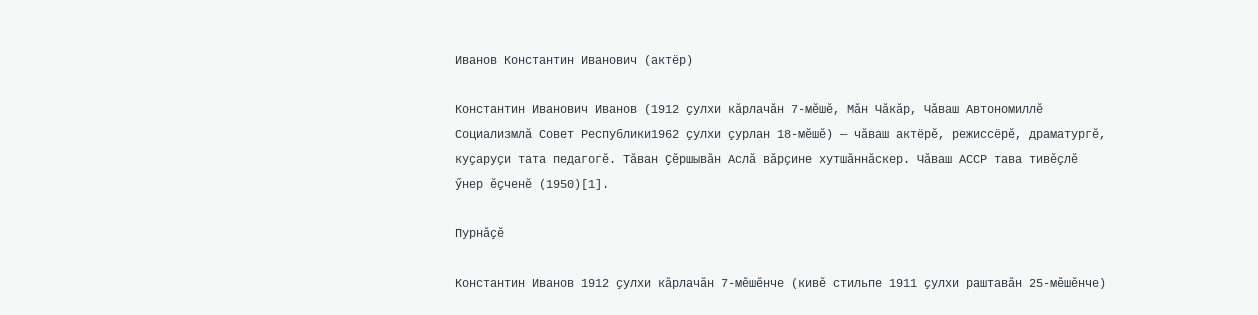Иванов Константин Иванович (актёр)

Константин Иванович Иванов (1912 ҫулхи кӑрлачӑн 7-мӗшӗ, Мӑн Чӑкӑр, Чăваш Автономиллĕ Социализмлă Совет Республики1962 ҫулхи ҫурлан 18-мӗшӗ) — чӑваш актёрӗ, режиссёрӗ, драматургӗ, куҫаруҫи тата педагогӗ. Тӑван Ҫӗршывӑн Аслӑ вӑрҫине хутшӑннӑскер. Чӑваш АССР тава тивӗҫлӗ ӳнер ӗҫченӗ (1950)[1].

Пурнӑҫӗ

Константин Иванов 1912 ҫулхи кӑрлачӑн 7-мӗшӗнче (кивӗ стильпе 1911 ҫулхи раштавӑн 25-мӗшӗнче)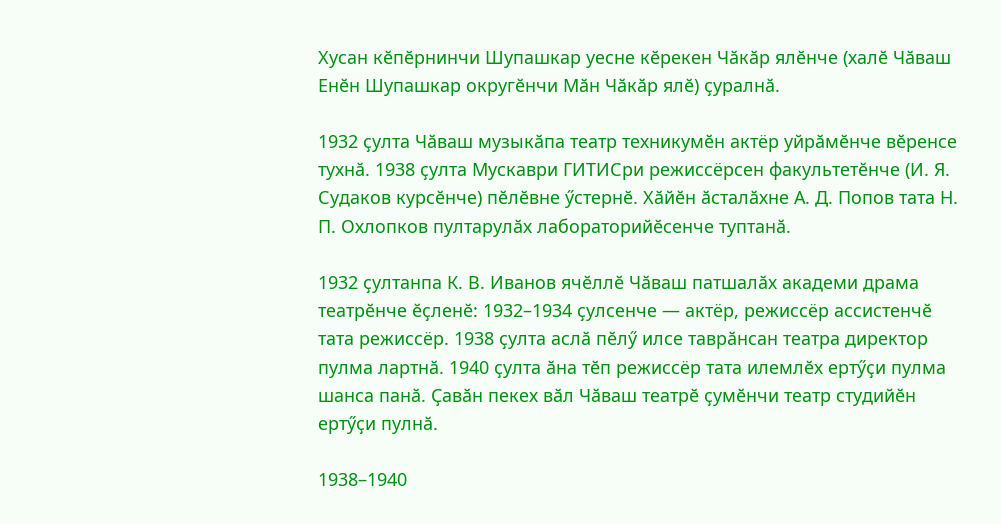Хусан кӗпӗрнинчи Шупашкар уесне кӗрекен Чӑкӑр ялӗнче (халӗ Чӑваш Енӗн Шупашкар округӗнчи Мӑн Чӑкӑр ялӗ) ҫуралнӑ.

1932 ҫулта Чӑваш музыкӑпа театр техникумӗн актёр уйрӑмӗнче вӗренсе тухнӑ. 1938 ҫулта Мускаври ГИТИСри режиссёрсен факультетӗнче (И. Я. Судаков курсӗнче) пӗлӗвне ӳстернӗ. Хӑйӗн ӑсталӑхне А. Д. Попов тата Н. П. Охлопков пултарулӑх лабораторийӗсенче туптанӑ.

1932 ҫултанпа К. В. Иванов ячӗллӗ Чӑваш патшалӑх академи драма театрӗнче ӗҫленӗ: 1932–1934 ҫулсенче — актёр, режиссёр ассистенчӗ тата режиссёр. 1938 ҫулта аслӑ пӗлӳ илсе таврӑнсан театра директор пулма лартнӑ. 1940 ҫулта ӑна тӗп режиссёр тата илемлӗх ертӳҫи пулма шанса панӑ. Ҫавӑн пекех вӑл Чӑваш театрӗ ҫумӗнчи театр студийӗн ертӳҫи пулнӑ.

1938–1940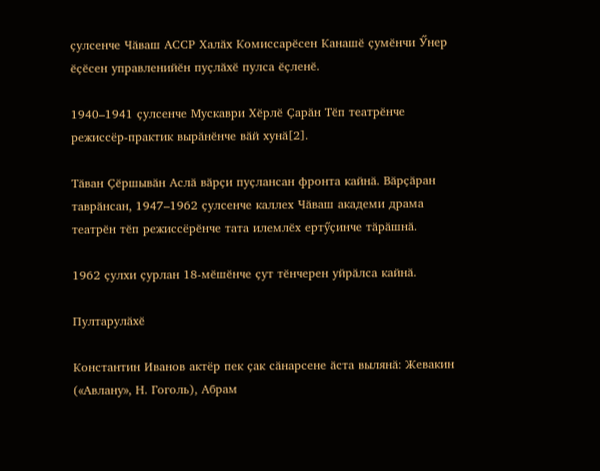ҫулсенче Чӑваш АССР Халӑх Комиссарӗсен Канашӗ ҫумӗнчи Ӳнер ӗҫӗсен управленийӗн пуҫлӑхӗ пулса ӗҫленӗ.

1940–1941 ҫулсенче Мускаври Хӗрлӗ Ҫарӑн Тӗп театрӗнче режиссёр-практик вырӑнӗнче вӑй хунӑ[2].

Тӑван Ҫӗршывӑн Аслӑ вӑрҫи пуҫлансан фронта кайнӑ. Вӑрҫӑран таврӑнсан, 1947–1962 ҫулсенче каллех Чӑваш академи драма театрӗн тӗп режиссёрӗнче тата илемлӗх ертӳҫинче тӑрӑшнӑ.

1962 ҫулхи ҫурлан 18-мӗшӗнче ҫут тӗнчерен уйрӑлса кайнӑ.

Пултарулӑхӗ

Константин Иванов актёр пек ҫак сӑнарсене ӑста вылянӑ: Жевакин («Авлану», Н. Гоголь), Абрам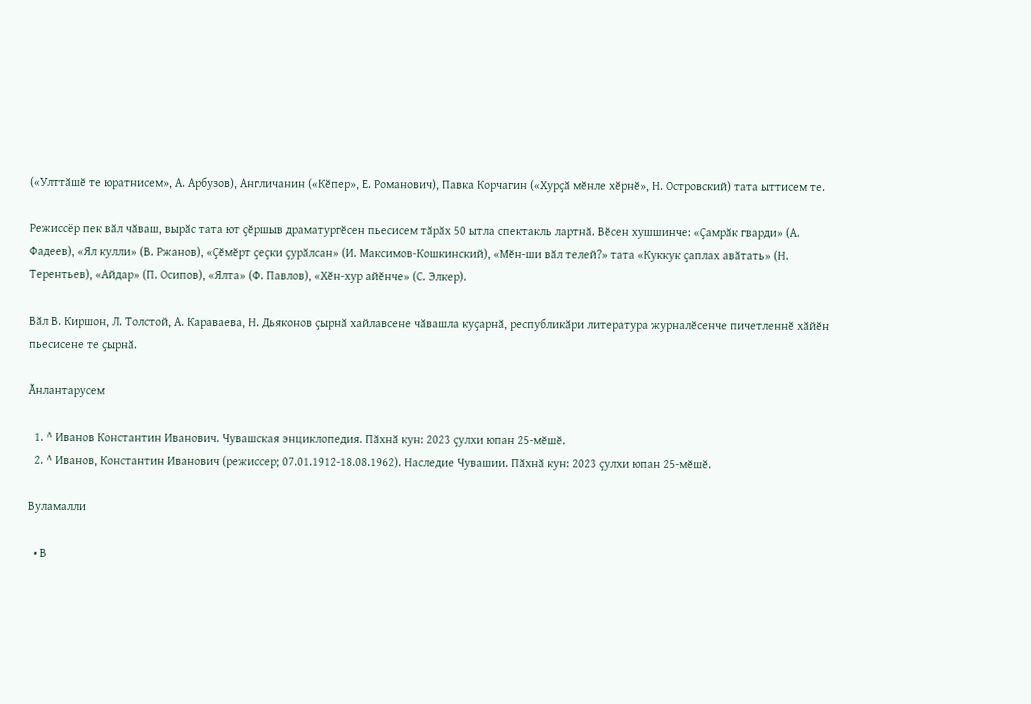(«Улттӑшӗ те юратнисем», А. Арбузов), Англичанин («Кӗпер», Е. Романович), Павка Корчагин («Хурҫӑ мӗнле хӗрнӗ», Н. Островский) тата ыттисем те.

Режиссёр пек вӑл чӑваш, вырӑс тата ют ҫӗршыв драматургӗсен пьесисем тӑрӑх 50 ытла спектакль лартнӑ. Вӗсен хушшинче: «Ҫамрӑк гварди» (А. Фадеев), «Ял кулли» (В. Ржанов), «Ҫӗмӗрт ҫеҫки ҫурӑлсан» (И. Максимов-Кошкинский), «Мӗн-ши вӑл телей?» тата «Куккук ҫаплах авӑтать» (Н. Терентьев), «Айдар» (П. Осипов), «Ялта» (Ф. Павлов), «Хӗн-хур айӗнче» (С. Элкер).

Вӑл В. Киршон, Л. Толстой, А. Караваева, Н. Дьяконов ҫырнӑ хайлавсене чӑвашла куҫарнӑ, республикӑри литература журналӗсенче пичетленнӗ хӑйӗн пьесисене те ҫырнӑ.

Ӑнлантарусем

  1. ^ Иванов Константин Иванович. Чувашская энциклопедия. Пӑхнӑ кун: 2023 ҫулхи юпан 25-мӗшӗ.
  2. ^ Иванов, Константин Иванович (режиссер; 07.01.1912-18.08.1962). Наследие Чувашии. Пӑхнӑ кун: 2023 ҫулхи юпан 25-мӗшӗ.

Вуламалли

  • В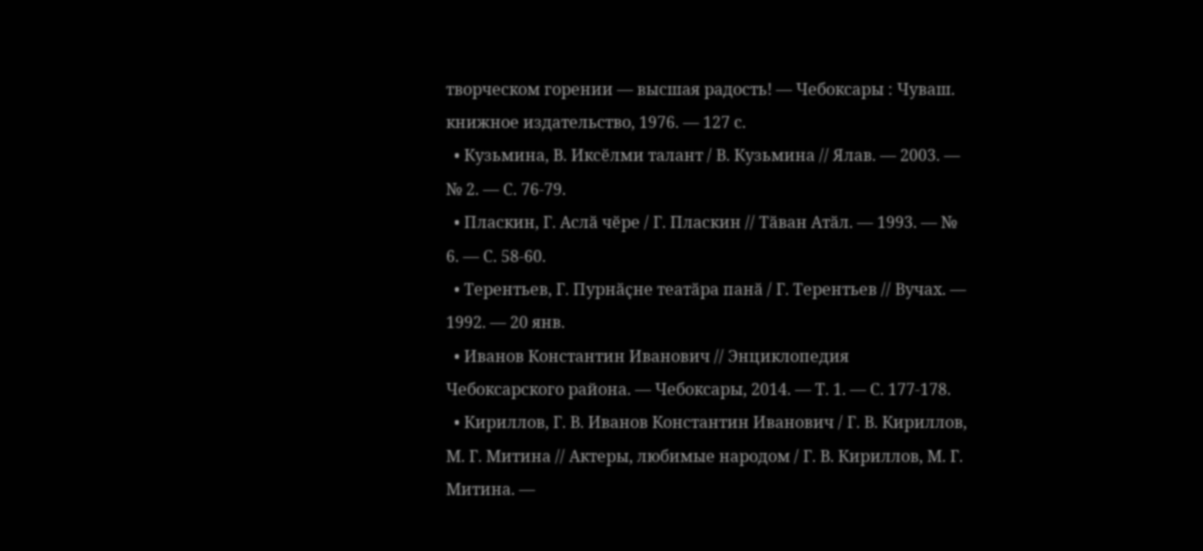творческом горении — высшая радость! — Чебоксары : Чуваш. книжное издательство, 1976. — 127 с.
  • Кузьмина, В. Иксӗлми талант / В. Кузьмина // Ялав. — 2003. — № 2. — С. 76-79.
  • Пласкин, Г. Аслӑ чӗре / Г. Пласкин // Тӑван Атӑл. — 1993. — № 6. — С. 58-60.
  • Терентьев, Г. Пурнӑҫне театӑра панӑ / Г. Терентьев // Вучах. — 1992. — 20 янв.
  • Иванов Константин Иванович // Энциклопедия Чебоксарского района. — Чебоксары, 2014. — Т. 1. — С. 177-178.
  • Кириллов, Г. В. Иванов Константин Иванович / Г. В. Кириллов, М. Г. Митина // Актеры, любимые народом / Г. В. Кириллов, М. Г. Митина. —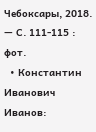Чебоксары, 2018. — С. 111-115 : фот.
  • Константин Иванович Иванов: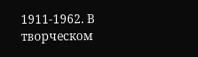1911-1962. В творческом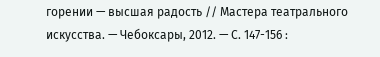горении — высшая радость // Мастера театрального искусства. — Чебоксары, 2012. — С. 147-156 :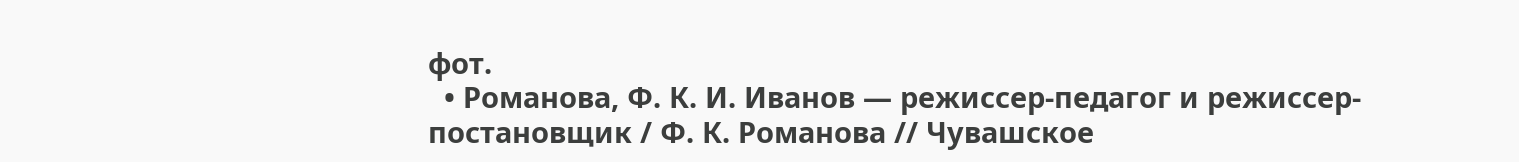фот.
  • Романова, Ф. К. И. Иванов — режиссер-педагог и режиссер-постановщик / Ф. К. Романова // Чувашское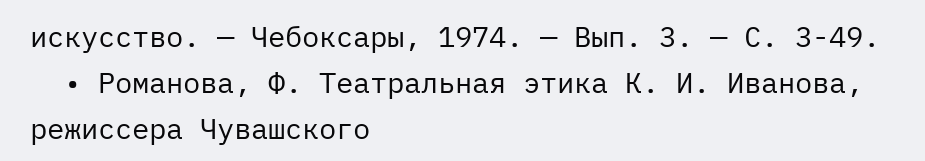искусство. — Чебоксары, 1974. — Вып. 3. — С. 3-49.
  • Романова, Ф. Театральная этика К. И. Иванова, режиссера Чувашского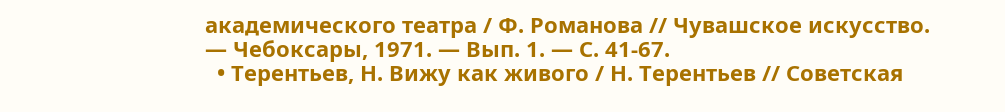академического театра / Ф. Романова // Чувашское искусство. — Чебоксары, 1971. — Вып. 1. — С. 41-67.
  • Терентьев, Н. Вижу как живого / Н. Терентьев // Советская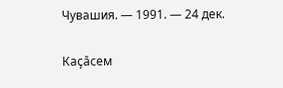Чувашия. — 1991. — 24 дек.

Каҫӑсем